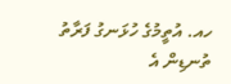ހއ. އުތީމުގެ ހުޅަނގު ފަރާތު ތުނޑިން އެ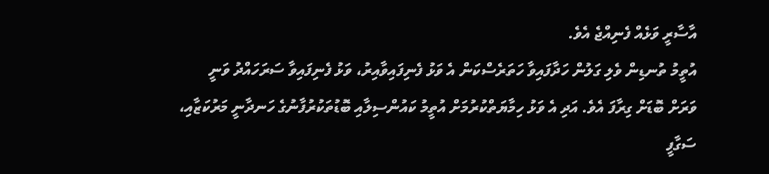އާސާރީ ވަޅެއް ފެނިއްޖެ އެވެ.
އުތީމު ތުނޑިން ވެލި ގަލުން ހަދާފައިވާ ހަތަރެސްކަން އެ ވަޅު ފެނިފައިވާއިރު، ވަޅު ފެނިފައިވާ ސަރަހައްދު ވަނީ ވަރަށް ބޮޑަށް ގިރާފަ އެވެ. އަދި އެ ވަޅު ހިމާޔަތްކުރުމަށް އުތީމު ކައުންސިލާއި ބޮޑުތަކުރުފާނުގެ ހަނދާނީ މަރުކަޒާއި، ސަގާފީ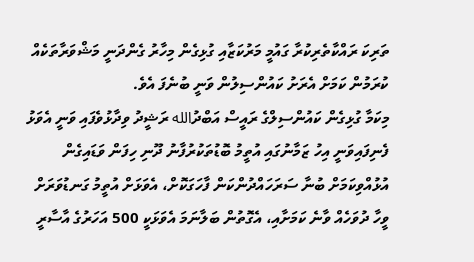ތަރިކަ ރައްކާތެރިކުރާ ގައުމީ މަރުކަޒާއި ގުޅިގެން މިހާރު ގެންދަނީ މަޝްވަރާތަކެއް ކުރަމުން ކަމަށް އެރަށު ކައުންސިލުން ވަނީ ބުނެފަ އެވެ.
މިކަމާ ގުޅިގެން ކައުންސިލްގެ ރައީސް އަބްދުالله ރަޝީދު ވިދާޅުވެފައި ވަނީ އެވަޅު ފެނިފައިވަނީ އިހު ޒަމާނުގައި އުތީމު ބޮޑުތަކުރުފާނު ދޫނި ހިފަން ވަޑައިގެން އުޅުއްވިކަމަށް ބުނާ ސަރަހައްދުންކަން ފާހަގަކޮށް، އެވަޅަށް އުތީމު ގަނޑުވަރަށް ވީހާ ދުވަހެއް ވާނެ ކަމަށާއި، އެގޮތުން ބަލާނަމަ އެވަޅަކީ 500 އަހަރުގެ އާސާރީ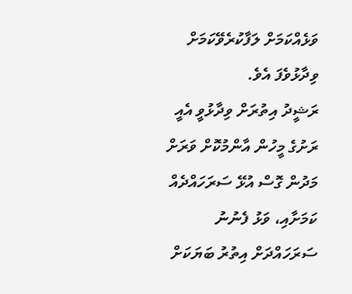ވަޅެއްކަމަށް ލަފާކުރެވޭކަމަށް ވިދާޅުވެފަ އެވެ.
ރަޝީދު އިތުރަށް ވިދާޅުވީ އެއީ ރަށުގެ މީހުން އާންމުކޮށް ވަރަށް މަދުން ގޮސް އުޅޭ ސަރަހައްދެއް ކަމަށާއި، ވަޅު ފެނުނު ސަރަހައްދަށް އިތުރު ބަޔަކަށް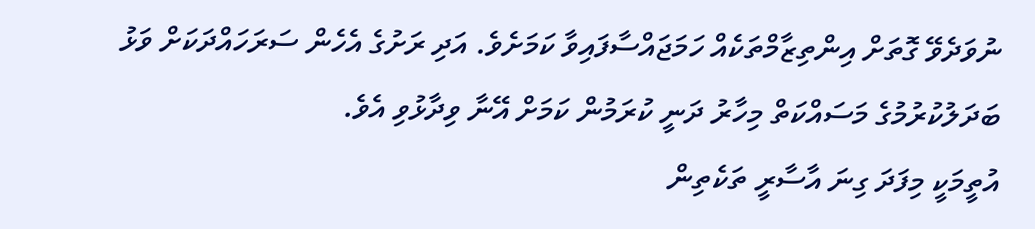ނުވަދެވޭ ގޮތަށް އިންތިޒާމްތަކެއް ހަމަޖައްސާފައިވާ ކަމަށެވެ. އަދި ރަށުގެ އެހެން ސަރަހައްދަކަށް ވަޅު ބަދަލުކުރުމުގެ މަސައްކަތް މިހާރު ދަނީ ކުރަމުން ކަމަށް އޭނާ ވިދާޅުވި އެވެ.
އުތީމަކީ މިފަދަ ގިނަ އާސާރީ ތަކެތިން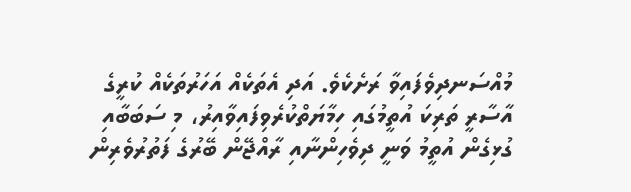މުއްސަނދިވެފައިވާ ރަށެކެވެ. އަދި އެތަކެއް އަހަރުތަކެއް ކުރީގެ އާސާރީ ތަރިކަ އުތީމުގައި ހިމާޔަތްކުރެވިފައިވާއިރު، މި ސަބަބާއި ގުޅިގެން އުތީމު ވަނީ ދިވެހިންނާއި ރާއްޖޭން ބޭރުގެ ފަތުރުވެރިން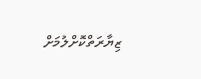ޒިޔާރަތްކޮށްލުމަށް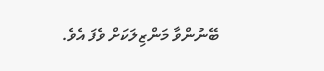ބޭނުންވާ މަންޒިލަކަށް ވެފަ އެވެ.